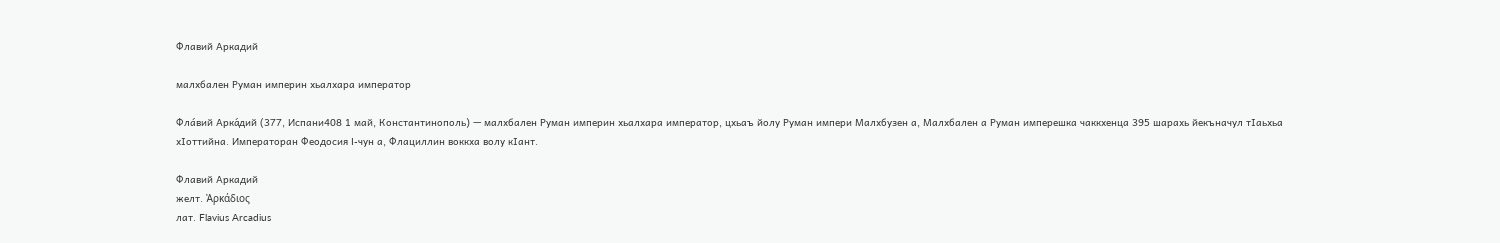Флавий Аркадий

малхбален Руман империн хьалхара император

Фла́вий Арка́дий (377, Испани408 1 май, Константинополь) — малхбален Руман империн хьалхара император, цхьаъ йолу Руман импери Малхбузен а, Малхбален а Руман имперешка чаккхенца 395 шарахь йекъначул тӀаьхьа хӀоттийна. Императоран Феодосия I-чун а, Флациллин воккха волу кӀант.

Флавий Аркадий
желт. Ἀρκάδιος
лат. Flavius Arcadius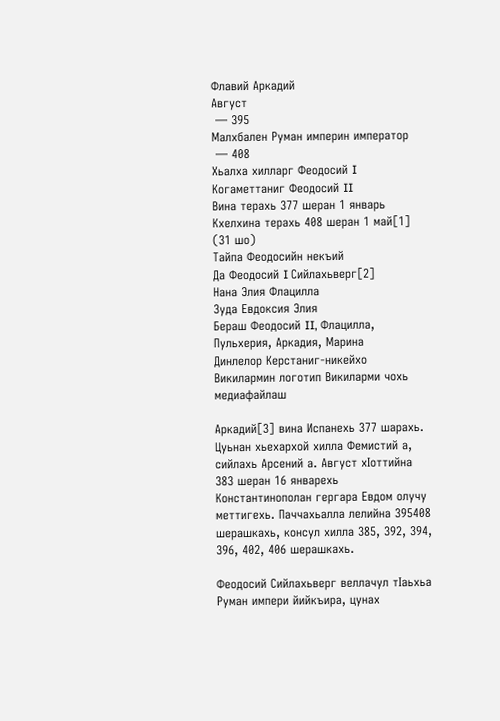Флавий Аркадий
Август
 — 395
Малхбален Руман империн император
 — 408
Хьалха хилларг Феодосий I
Когаметтаниг Феодосий II
Вина терахь 377 шеран 1 январь
Кхелхина терахь 408 шеран 1 май[1] (31 шо)
Тайпа Феодосийн некъий
Да Феодосий I Сийлахьверг[2]
Нана Элия Флацилла
Зуда Евдоксия Элия
Бераш Феодосий II, Флацилла, Пульхерия, Аркадия, Марина
Динлелор Керстаниг-никейхо
Викилармин логотип Викиларми чохь медиафайлаш

Аркадий[3] вина Испанехь 377 шарахь. Цуьнан хьехархой хилла Фемистий а, сийлахь Арсений а. Август хӀоттийна 383 шеран 16 январехь Константинополан гергара Евдом олучу меттигехь. Паччахьалла лелийна 395408 шерашкахь, консул хилла 385, 392, 394, 396, 402, 406 шерашкахь.

Феодосий Сийлахьверг веллачул тӀаьхьа Руман импери йийкъира, цунах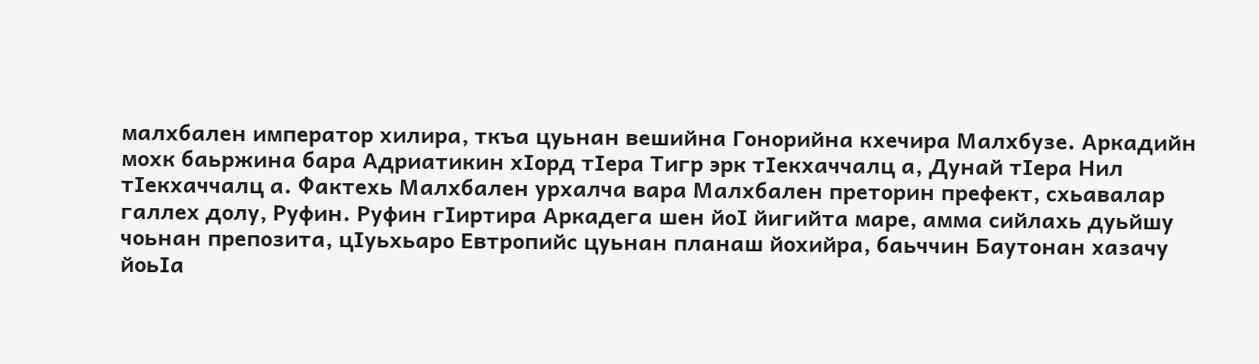малхбален император хилира, ткъа цуьнан вешийна Гонорийна кхечира Малхбузе. Аркадийн мохк баьржина бара Адриатикин хӀорд тӀера Тигр эрк тӀекхаччалц а, Дунай тӀера Нил тӀекхаччалц а. Фактехь Малхбален урхалча вара Малхбален преторин префект, схьавалар галлех долу, Руфин. Руфин гӀиртира Аркадега шен йоӀ йигийта маре, амма сийлахь дуьйшу чоьнан препозита, цӀуьхьаро Евтропийс цуьнан планаш йохийра, баьччин Баутонан хазачу йоьӀа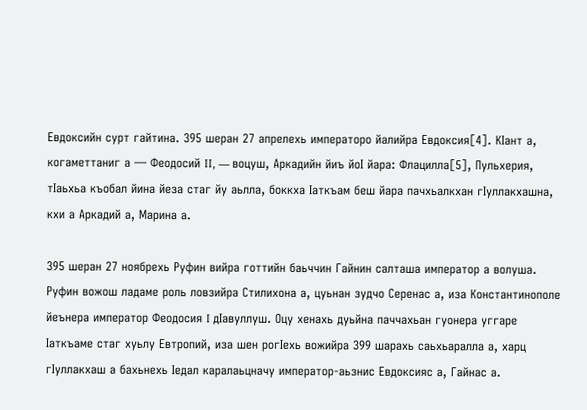Евдоксийн сурт гайтина. 395 шеран 27 апрелехь императоро йалийра Евдоксия[4]. КӀант а, когаметтаниг а — Феодосий II, — воцуш, Аркадийн йиъ йоӀ йара: Флацилла[5], Пульхерия, тӀаьхьа къобал йина йеза стаг йу аьлла, боккха Ӏаткъам беш йара пачхьалкхан гӀуллакхашна, кхи а Аркадий а, Марина а.

395 шеран 27 ноябрехь Руфин вийра готтийн баьччин Гайнин салташа император а волуша. Руфин вожош ладаме роль ловзийра Стилихона а, цуьнан зудчо Серенас а, иза Константинополе йеънера император Феодосия I дӀавуллуш. Оцу хенахь дуьйна паччахьан гуонера уггаре Ӏаткъаме стаг хуьлу Евтропий, иза шен рогӀехь вожийра 399 шарахь саьхьаралла а, харц гӀуллакхаш а бахьнехь Ӏедал каралаьцначу император-аьзнис Евдоксияс а, Гайнас а.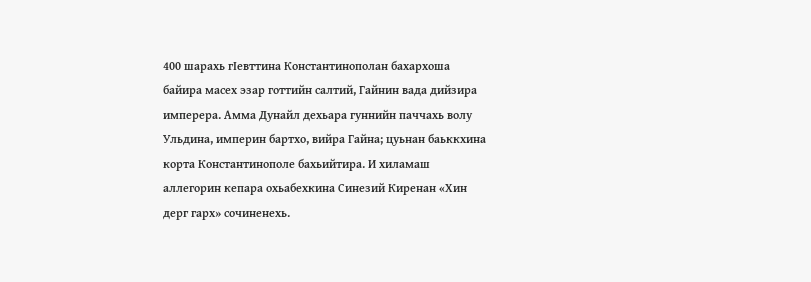400 шарахь гӀевттина Константинополан бахархоша байира масех эзар готтийн салтий, Гайнин вада дийзира имперера. Амма Дунайл дехьара гуннийн паччахь волу Ульдина, империн бартхо, вийра Гайна; цуьнан баьккхина корта Константинополе бахьийтира. И хиламаш аллегорин кепара охьабехкина Синезий Киренан «Хин дерг гарх» сочиненехь.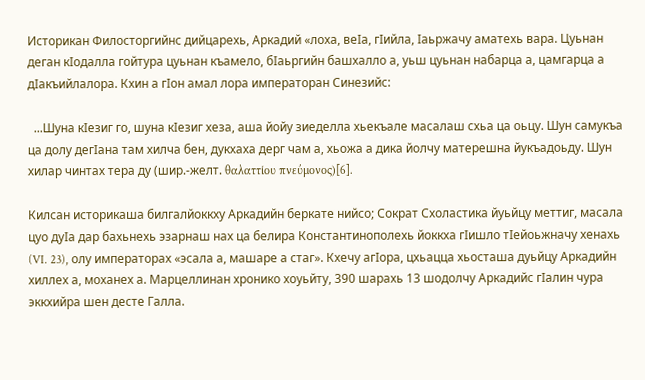Историкан Филосторгийнс дийцарехь, Аркадий «лоха, веӀа, гӀийла, Ӏаьржачу аматехь вара. Цуьнан деган кӀодалла гойтура цуьнан къамело, бӀаьргийн башхалло а, уьш цуьнан набарца а, цамгарца а дӀакъийлалора. Кхин а гӀон амал лора императоран Синезийс:

  ...Шуна кӀезиг го, шуна кӀезиг хеза, аша йойу зиеделла хьекъале масалаш схьа ца оьцу. Шун самукъа ца долу дегӀана там хилча бен, дукхаха дерг чам а, хьожа а дика йолчу матерешна йукъадоьду. Шун хилар чинтах тера ду (шир.-желт. θαλαττίου πνεύμονος)[6].

Килсан историкаша билгалйоккху Аркадийн беркате нийсо; Сократ Схоластика йуьйцу меттиг, масала цуо дуӀа дар бахьнехь эзарнаш нах ца белира Константинополехь йоккха гӀишло тӀейоьжначу хенахь (VI. 23), олу императорах «эсала а, машаре а стаг». Кхечу агӀора, цхьацца хьосташа дуьйцу Аркадийн хиллех а, моханех а. Марцеллинан хронико хоуьйту, 390 шарахь 13 шодолчу Аркадийс гӀалин чура эккхийра шен десте Галла.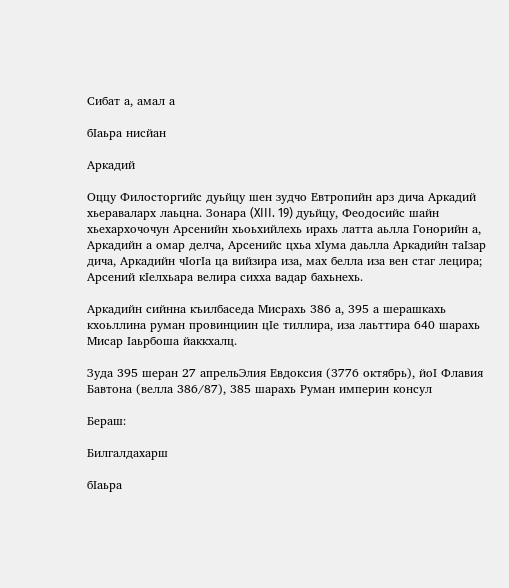Сибат а, амал а

бӀаьра нисйан

Аркадий

Оццу Филосторгийс дуьйцу шен зудчо Евтропийн арз дича Аркадий хьераваларх лаьцна. Зонара (XIII. 19) дуьйцу, Феодосийс шайн хьехархочочун Арсенийн хьоьхийлехь ирахь латта аьлла Гонорийн а, Аркадийн а омар делча, Арсенийс цхьа хӀума даьлла Аркадийн таӀзар дича, Аркадийн чӀогӀа ца вийзира иза, мах белла иза вен стаг лецира; Арсений кӀелхьара велира сихха вадар бахьнехь.

Аркадийн сийнна къилбаседа Мисрахь 386 а, 395 а шерашкахь кхоьллина руман провинциин цӀе тиллира, иза лаьттира 640 шарахь Мисар Ӏаьрбоша йаккхалц.

Зуда 395 шеран 27 апрельЭлия Евдоксия (3776 октябрь), йоӀ Флавия Бавтона (велла 386/87), 385 шарахь Руман империн консул

Бераш:

Билгалдахарш

бӀаьра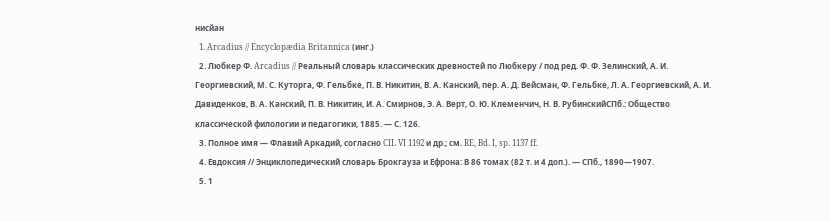нисйан
  1. Arcadius // Encyclopædia Britannica (инг.)
  2. Любкер Ф. Arcadius // Реальный словарь классических древностей по Любкеру / под ред. Ф. Ф. Зелинский, А. И. Георгиевский, М. С. Куторга, Ф. Гельбке, П. В. Никитин, В. А. Канский, пер. А. Д. Вейсман, Ф. Гельбке, Л. А. Георгиевский, А. И. Давиденков, В. А. Канский, П. В. Никитин, И. А. Смирнов, Э. А. Верт, О. Ю. Клеменчич, Н. В. РубинскийСПб.: Общество классической филологии и педагогики, 1885. — С. 126.
  3. Полное имя — Флавий Аркадий, согласно CIL VI 1192 и др.; см. RE, Bd. I, sp. 1137 ff.
  4. Евдоксия // Энциклопедический словарь Брокгауза и Ефрона: В 86 томах (82 т. и 4 доп.). — СПб., 1890—1907.
  5. 1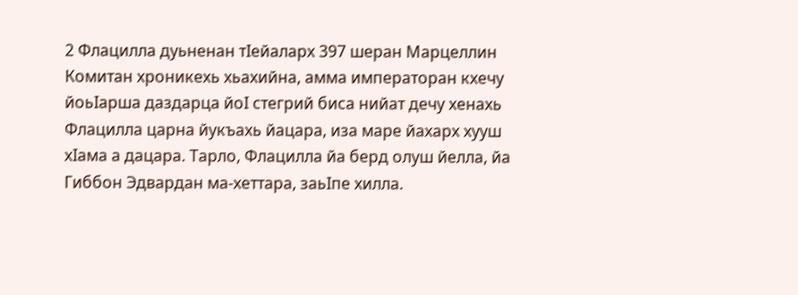2 Флацилла дуьненан тӀейаларх 397 шеран Марцеллин Комитан хроникехь хьахийна, амма императоран кхечу йоьӀарша даздарца йоӀ стегрий биса нийат дечу хенахь Флацилла царна йукъахь йацара, иза маре йахарх хууш хӀама а дацара. Тарло, Флацилла йа берд олуш йелла, йа Гиббон Эдвардан ма-хеттара, заьӀпе хилла.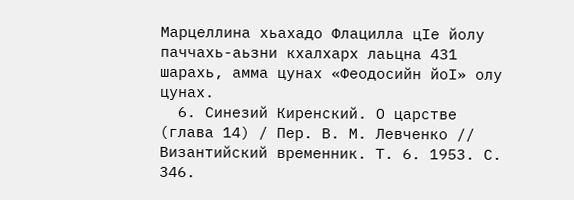Марцеллина хьахадо Флацилла цӀе йолу паччахь-аьзни кхалхарх лаьцна 431 шарахь, амма цунах «Феодосийн йоӀ» олу цунах.
  6. Синезий Киренский. О царстве (глава 14) / Пер. В. М. Левченко // Византийский временник. Т. 6. 1953. С. 346.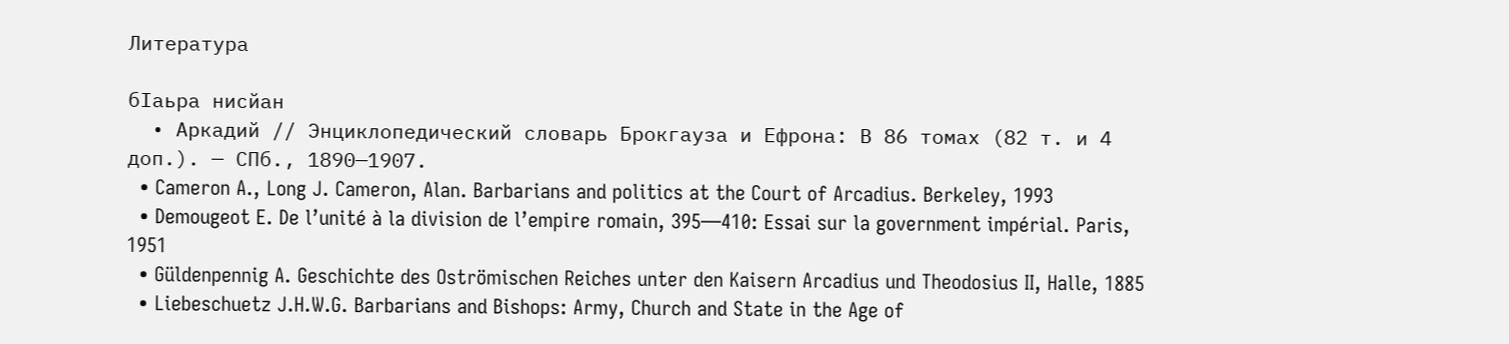Литература

бӀаьра нисйан
  • Аркадий // Энциклопедический словарь Брокгауза и Ефрона: В 86 томах (82 т. и 4 доп.). — СПб., 1890—1907.
  • Cameron A., Long J. Cameron, Alan. Barbarians and politics at the Court of Arcadius. Berkeley, 1993
  • Demougeot E. De l’unité à la division de l’empire romain, 395—410: Essai sur la government impérial. Paris, 1951
  • Güldenpennig A. Geschichte des Oströmischen Reiches unter den Kaisern Arcadius und Theodosius II, Halle, 1885
  • Liebeschuetz J.H.W.G. Barbarians and Bishops: Army, Church and State in the Age of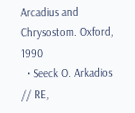Arcadius and Chrysostom. Oxford, 1990
  • Seeck O. Arkadios // RE,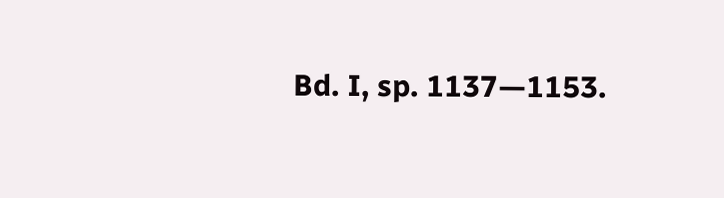Bd. I, sp. 1137—1153.